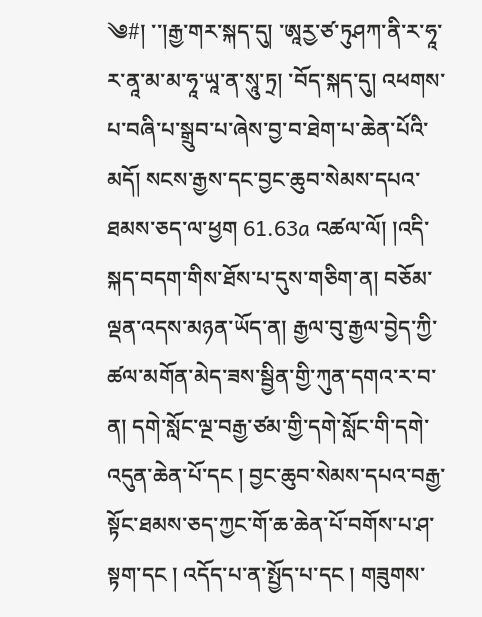༄#། ་་།རྒྱ་གར་སྐད་དུ། ་ཨཱརྱ་ཙ་ཏུཤཀ་ནི་ར་ཧཱ་ར་ནཱ་མ་མ་ཧཱ་ཡཱ་ན་སཱུ་ཏྲ། ་བོད་སྐད་དུ། འཕགས་པ་བཞི་པ་སྒྲུབ་པ་ཞེས་བྱ་བ་ཐེག་པ་ཆེན་པོའི་མདོ། སངས་རྒྱས་དང་བྱང་ཆུབ་སེམས་དཔའ་ཐམས་ཅད་ལ་ཕྱག 61.63a འཚལ་ལོ། །འདི་སྐད་བདག་གིས་ཐོས་པ་དུས་གཅིག་ན། བཅོམ་ལྡན་འདས་མཉན་ཡོད་ན། རྒྱལ་བུ་རྒྱལ་བྱེད་ཀྱི་ཚལ་མགོན་མེད་ཟས་སྦྱིན་གྱི་ཀུན་དགའ་ར་བ་ན། དགེ་སློང་ལྔ་བརྒྱ་ཙམ་གྱི་དགེ་སློང་གི་དགེ་འདུན་ཆེན་པོ་དང ། བྱང་ཆུབ་སེམས་དཔའ་བརྒྱ་སྟོང་ཐམས་ཅད་ཀྱང་གོ་ཆ་ཆེན་པོ་བགོས་པ་ཤ་སྟག་དང ། འདོད་པ་ན་སྤྱོད་པ་དང ། གཟུགས་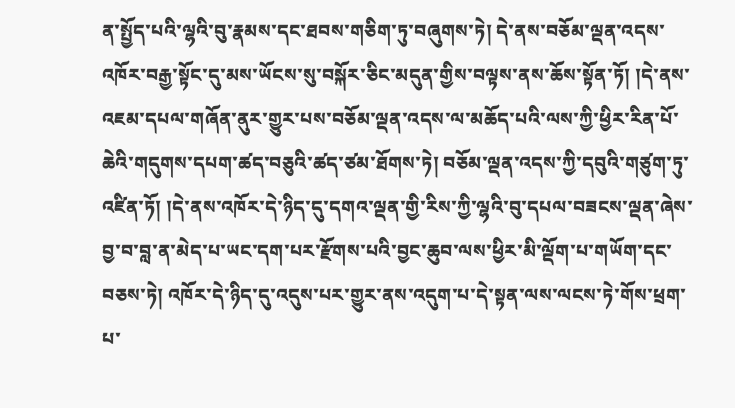ན་སྤྱོད་པའི་ལྷའི་བུ་རྣམས་དང་ཐབས་གཅིག་ཏུ་བཞུགས་ཏེ། དེ་ནས་བཅོམ་ལྡན་འདས་འཁོར་བརྒྱ་སྟོང་དུ་མས་ཡོངས་སུ་བསྐོར་ཅིང་མདུན་གྱིས་བལྟས་ནས་ཆོས་སྟོན་ཏོ། །དེ་ནས་འཇམ་དཔལ་གཞོན་ནུར་གྱུར་པས་བཅོམ་ལྡན་འདས་ལ་མཆོད་པའི་ལས་ཀྱི་ཕྱིར་རིན་པོ་ཆེའི་གདུགས་དཔག་ཚད་བཅུའི་ཚད་ཙམ་ཐོགས་ཏེ། བཅོམ་ལྡན་འདས་ཀྱི་དབུའི་གཙུག་ཏུ་འཛིན་ཏོ། །དེ་ནས་འཁོར་དེ་ཉིད་དུ་དགའ་ལྡན་གྱི་རིས་ཀྱི་ལྷའི་བུ་དཔལ་བཟངས་ལྡན་ཞེས་བྱ་བ་བླ་ན་མེད་པ་ཡང་དག་པར་རྫོགས་པའི་བྱང་ཆུབ་ལས་ཕྱིར་མི་ལྡོག་པ་གཡོག་དང་བཅས་ཏེ། འཁོར་དེ་ཉིད་དུ་འདུས་པར་གྱུར་ནས་འདུག་པ་དེ་སྟན་ལས་ལངས་ཏེ་གོས་ཕྲག་པ་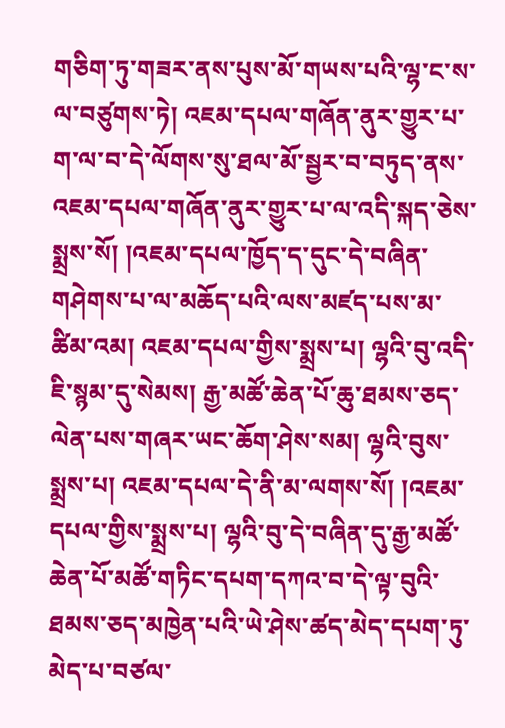གཅིག་ཏུ་གཟར་ནས་པུས་མོ་གཡས་པའི་ལྷ་ང་ས་ལ་བཙུགས་ཏེ། འཇམ་དཔལ་གཞོན་ནུར་གྱུར་པ་ག་ལ་བ་དེ་ལོགས་སུ་ཐལ་མོ་སྦྱར་བ་བཏུད་ནས་འཇམ་དཔལ་གཞོན་ནུར་གྱུར་པ་ལ་འདི་སྐད་ཅེས་སྨྲས་སོ། །འཇམ་དཔལ་ཁྱོད་ད་དུང་དེ་བཞིན་གཤེགས་པ་ལ་མཆོད་པའི་ལས་མཛད་པས་མ་ཚིམ་འམ། འཇམ་དཔལ་གྱིས་སྨྲས་པ། ལྷའི་བུ་འདི་ཇི་སྙམ་དུ་སེམས། རྒྱ་མཚོ་ཆེན་པོ་ཆུ་ཐམས་ཅད་ལེན་པས་གཞར་ཡང་ཆོག་ཤེས་སམ། ལྷའི་བུས་སྨྲས་པ། འཇམ་དཔལ་དེ་ནི་མ་ལགས་སོ། །འཇམ་དཔལ་གྱིས་སྨྲས་པ། ལྷའི་བུ་དེ་བཞིན་དུ་རྒྱ་མཚོ་ཆེན་པོ་མཚོ་གཏིང་དཔག་དཀའ་བ་དེ་ལྟ་བུའི་ཐམས་ཅད་མཁྱེན་པའི་ཡེ་ཤེས་ཚད་མེད་དཔག་ཏུ་མེད་པ་བཙལ་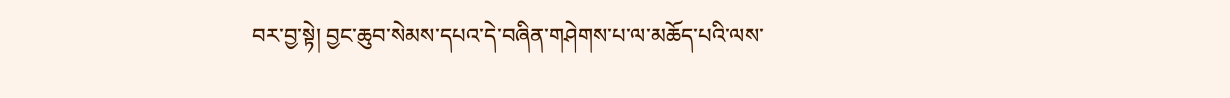བར་བྱ་སྟེ། བྱང་ཆུབ་སེམས་དཔའ་དེ་བཞིན་གཤེགས་པ་ལ་མཆོད་པའི་ལས་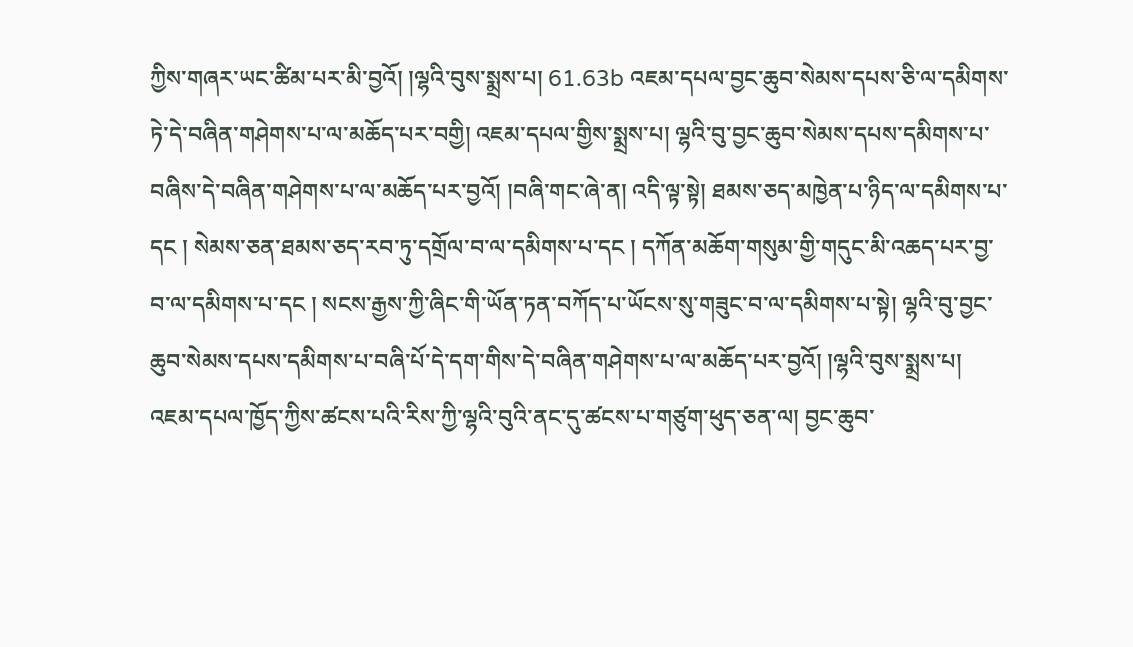ཀྱིས་གཞར་ཡང་ཚིམ་པར་མི་བྱའོ། །ལྷའི་བུས་སྨྲས་པ། 61.63b འཇམ་དཔལ་བྱང་ཆུབ་སེམས་དཔས་ཅི་ལ་དམིགས་ཏེ་དེ་བཞིན་གཤེགས་པ་ལ་མཆོད་པར་བགྱི། འཇམ་དཔལ་གྱིས་སྨྲས་པ། ལྷའི་བུ་བྱང་ཆུབ་སེམས་དཔས་དམིགས་པ་བཞིས་དེ་བཞིན་གཤེགས་པ་ལ་མཆོད་པར་བྱའོ། །བཞི་གང་ཞེ་ན། འདི་ལྟ་སྟེ། ཐམས་ཅད་མཁྱེན་པ་ཉིད་ལ་དམིགས་པ་དང ། སེམས་ཅན་ཐམས་ཅད་རབ་ཏུ་དགྲོལ་བ་ལ་དམིགས་པ་དང ། དཀོན་མཆོག་གསུམ་གྱི་གདུང་མི་འཆད་པར་བྱ་བ་ལ་དམིགས་པ་དང ། སངས་རྒྱས་ཀྱི་ཞིང་གི་ཡོན་ཏན་བཀོད་པ་ཡོངས་སུ་གཟུང་བ་ལ་དམིགས་པ་སྟེ། ལྷའི་བུ་བྱང་ཆུབ་སེམས་དཔས་དམིགས་པ་བཞི་པོ་དེ་དག་གིས་དེ་བཞིན་གཤེགས་པ་ལ་མཆོད་པར་བྱའོ། །ལྷའི་བུས་སྨྲས་པ། འཇམ་དཔལ་ཁྱོད་ཀྱིས་ཚངས་པའི་རིས་ཀྱི་ལྷའི་བུའི་ནང་དུ་ཚངས་པ་གཙུག་ཕུད་ཅན་ལ། བྱང་ཆུབ་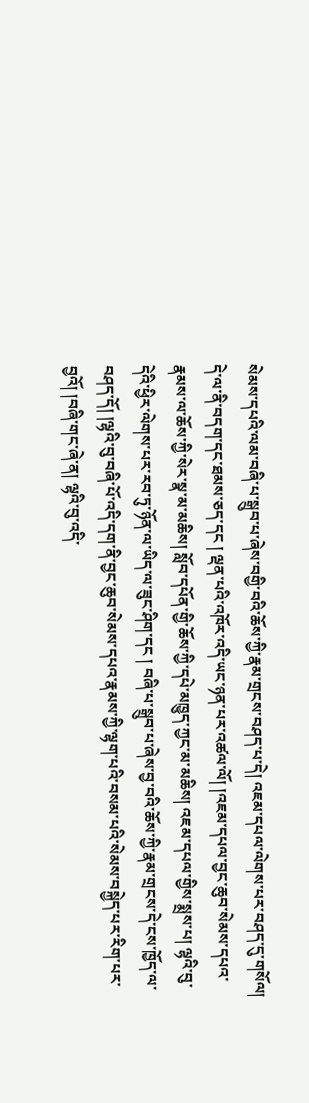སེམས་དཔའི་ལམ་བཞི་པ་སྒྲུབ་པ་ཞེས་བགྱི་བའི་ཆོས་ཀྱི་རྣམ་གྲངས་བཤད་པ་དེ། འཇམ་དཔལ་ལེགས་པར་བཤད་དུ་གསོལ། དེ་ལ་ནི་བདག་དང་ཐམས་ཅད་དང ། ལྡན་པའི་འཁོར་འདི་ཡང་ཉན་པར་འཚལ་ལོ། །འཇམ་དཔལ་བྱང་ཆུབ་སེམས་དཔའ་རྣམས་ལ་ཆོས་ཀྱི་སེར་སྣ་མ་མཆིས། སློབ་དཔོན་གྱི་ཆོས་ཀྱི་དཔེ་མཁྱུད་ཀྱང་མ་མཆིས། འཇམ་དཔལ་གྱིས་སྨྲས་པ། ལྷའི་བུ་དེའི་ཕྱིར་ལེགས་པར་རབ་ཏུ་ཉོན་ལ་ཡིད་ལ་ཟུང་ཤིག་དང ། བཞི་པ་སྒྲུབ་པ་ཞེས་བྱ་བའི་ཆོས་ཀྱི་རྣམ་གྲངས་དེ་ངས་ཁྱོད་ལ་བཤད་དོ། །ལྷའི་བུ་བཞི་པོ་འདི་དག་ནི་བྱང་ཆུབ་སེམས་དཔའ་རྣམས་ཀྱི་ལྷག་པའི་བསམ་པའི་སེམས་བསྐྱེད་པར་རིག་པར་བྱའོ། །བཞི་གང་ཞེ་ན། ལྷའི་བུ་འདི་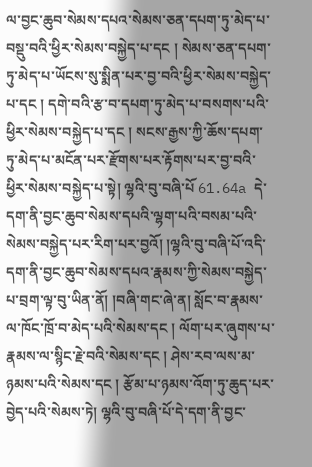ལ་བྱང་ཆུབ་སེམས་དཔའ་སེམས་ཅན་དཔག་ཏུ་མེད་པ་བསྡུ་བའི་ཕྱིར་སེམས་བསྐྱེད་པ་དང ། སེམས་ཅན་དཔག་ཏུ་མེད་པ་ཡོངས་སུ་སྨིན་པར་བྱ་བའི་ཕྱིར་སེམས་བསྐྱེད་པ་དང ། དགེ་བའི་རྩ་བ་དཔག་ཏུ་མེད་པ་བསགས་པའི་ཕྱིར་སེམས་བསྐྱེད་པ་དང ། སངས་རྒྱས་ཀྱི་ཆོས་དཔག་ཏུ་མེད་པ་མངོན་པར་རྫོགས་པར་རྟོགས་པར་བྱ་བའི་ཕྱིར་སེམས་བསྐྱེད་པ་སྟེ། ལྷའི་བུ་བཞི་པོ 61.64a དེ་དག་ནི་བྱང་ཆུབ་སེམས་དཔའི་ལྷག་པའི་བསམ་པའི་སེམས་བསྐྱེད་པར་རིག་པར་བྱའོ། །ལྷའི་བུ་བཞི་པོ་འདི་དག་ནི་བྱང་ཆུབ་སེམས་དཔའ་རྣམས་ཀྱི་སེམས་བསྐྱེད་པ་བྲག་ལྟ་བུ་ཡིན་ནོ། །བཞི་གང་ཞེ་ན། སློང་བ་རྣམས་ལ་ཁོང་ཁྲོ་བ་མེད་པའི་སེམས་དང ། ལོག་པར་ཞུགས་པ་རྣམས་ལ་སྙིང་རྗེ་བའི་སེམས་དང ། ཤེས་རབ་ལས་མ་ཉམས་པའི་སེམས་དང ། རྩོམ་པ་ཉམས་འོག་ཏུ་ཆུད་པར་བྱེད་པའི་སེམས་ཏེ། ལྷའི་བུ་བཞི་པོ་དེ་དག་ནི་བྱང་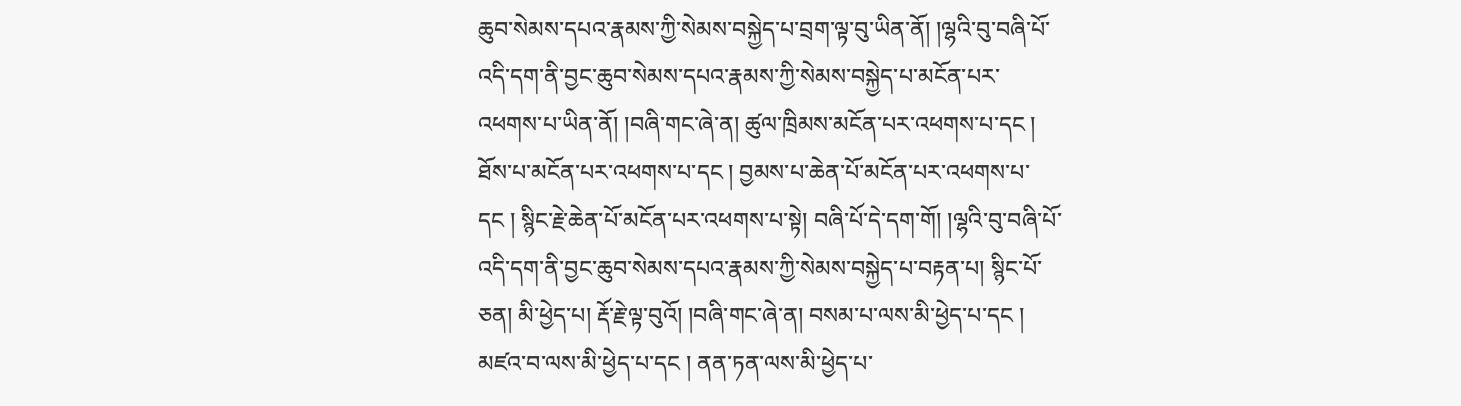ཆུབ་སེམས་དཔའ་རྣམས་ཀྱི་སེམས་བསྐྱེད་པ་བྲག་ལྟ་བུ་ཡིན་ནོ། །ལྷའི་བུ་བཞི་པོ་འདི་དག་ནི་བྱང་ཆུབ་སེམས་དཔའ་རྣམས་ཀྱི་སེམས་བསྐྱེད་པ་མངོན་པར་འཕགས་པ་ཡིན་ནོ། །བཞི་གང་ཞེ་ན། ཚུལ་ཁྲིམས་མངོན་པར་འཕགས་པ་དང ། ཐོས་པ་མངོན་པར་འཕགས་པ་དང ། བྱམས་པ་ཆེན་པོ་མངོན་པར་འཕགས་པ་དང ། སྙིང་རྗེ་ཆེན་པོ་མངོན་པར་འཕགས་པ་སྟེ། བཞི་པོ་དེ་དག་གོ། །ལྷའི་བུ་བཞི་པོ་འདི་དག་ནི་བྱང་ཆུབ་སེམས་དཔའ་རྣམས་ཀྱི་སེམས་བསྐྱེད་པ་བརྟན་པ། སྙིང་པོ་ཅན། མི་ཕྱེད་པ། རྡོ་རྗེ་ལྟ་བུའོ། །བཞི་གང་ཞེ་ན། བསམ་པ་ལས་མི་ཕྱེད་པ་དང ། མཛའ་བ་ལས་མི་ཕྱེད་པ་དང ། ནན་ཏན་ལས་མི་ཕྱེད་པ་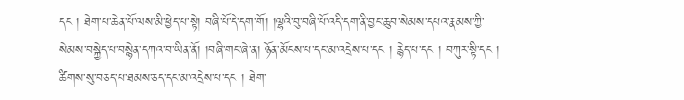དང ། ཐེག་པ་ཆེན་པོ་ལས་མི་ཕྱེད་པ་སྟེ། བཞི་པོ་དེ་དག་གོ། །ལྷའི་བུ་བཞི་པོ་འདི་དག་ནི་བྱང་ཆུབ་སེམས་དཔའ་རྣམས་ཀྱི་སེམས་བསྐྱེད་པ་བསྙེན་དཀའ་བ་ཡིན་ནོ། །བཞི་གང་ཞེ་ན། ཉོན་མོངས་པ་དང་མ་འདྲེས་པ་དང ། རྙེད་པ་དང ། བཀུར་སྟི་དང ། ཚིགས་སུ་བཅད་པ་ཐམས་ཅད་དང་མ་འདྲེས་པ་དང ། ཐེག་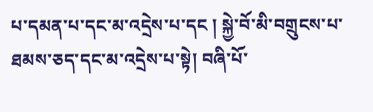པ་དམན་པ་དང་མ་འདྲེས་པ་དང ། སྐྱེ་བོ་མི་བགྲུངས་པ་ཐམས་ཅད་དང་མ་འདྲེས་པ་སྟེ། བཞི་པོ་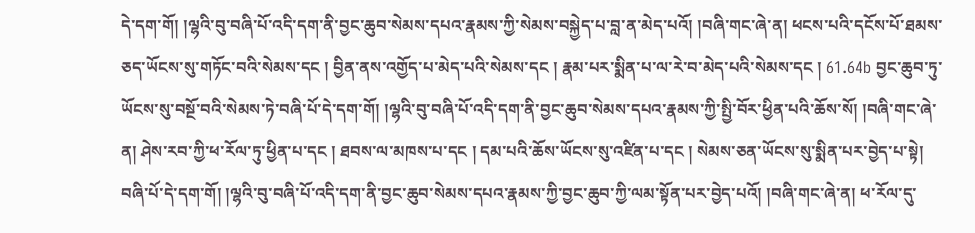དེ་དག་གོ། །ལྷའི་བུ་བཞི་པོ་འདི་དག་ནི་བྱང་ཆུབ་སེམས་དཔའ་རྣམས་ཀྱི་སེམས་བསྐྱེད་པ་བླ་ན་མེད་པའོ། །བཞི་གང་ཞེ་ན། ཕངས་པའི་དངོས་པོ་ཐམས་ཅད་ཡོངས་སུ་གཏོང་བའི་སེམས་དང ། བྱིན་ནས་འགྱོད་པ་མེད་པའི་སེམས་དང ། རྣམ་པར་སྨིན་པ་ལ་རེ་བ་མེད་པའི་སེམས་དང ། 61.64b བྱང་ཆུབ་ཏུ་ཡོངས་སུ་བསྔོ་བའི་སེམས་ཏེ་བཞི་པོ་དེ་དག་གོ། །ལྷའི་བུ་བཞི་པོ་འདི་དག་ནི་བྱང་ཆུབ་སེམས་དཔའ་རྣམས་ཀྱི་སྤྱི་བོར་ཕྱིན་པའི་ཆོས་སོ། །བཞི་གང་ཞེ་ན། ཤེས་རབ་ཀྱི་ཕ་རོལ་ཏུ་ཕྱིན་པ་དང ། ཐབས་ལ་མཁས་པ་དང ། དམ་པའི་ཆོས་ཡོངས་སུ་འཛིན་པ་དང ། སེམས་ཅན་ཡོངས་སུ་སྨིན་པར་བྱེད་པ་སྟེ། བཞི་པོ་དེ་དག་གོ། །ལྷའི་བུ་བཞི་པོ་འདི་དག་ནི་བྱང་ཆུབ་སེམས་དཔའ་རྣམས་ཀྱི་བྱང་ཆུབ་ཀྱི་ལམ་སྟོན་པར་བྱེད་པའོ། །བཞི་གང་ཞེ་ན། ཕ་རོལ་དུ་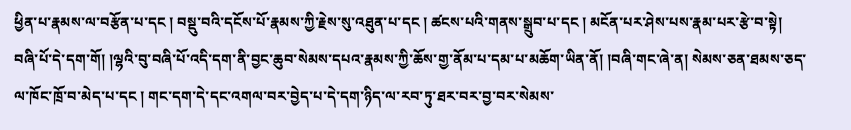ཕྱིན་པ་རྣམས་ལ་བརྩོན་པ་དང ། བསྡུ་བའི་དངོས་པོ་རྣམས་ཀྱི་རྗེས་སུ་འཐུན་པ་དང ། ཚངས་པའི་གནས་སྒྲུབ་པ་དང ། མངོན་པར་ཤེས་པས་རྣམ་པར་རྩེ་བ་སྟེ། བཞི་པོ་དེ་དག་གོ། །ལྷའི་བུ་བཞི་པོ་འདི་དག་ནི་བྱང་ཆུབ་སེམས་དཔའ་རྣམས་ཀྱི་ཆོས་གྱ་ནོམ་པ་དམ་པ་མཆོག་ཡིན་ནོ། །བཞི་གང་ཞེ་ན། སེམས་ཅན་ཐམས་ཅད་ལ་ཁོང་ཁྲོ་བ་མེད་པ་དང ། གང་དག་དེ་དང་འགལ་བར་བྱེད་པ་དེ་དག་ཉིད་ལ་རབ་ཏུ་ཐར་བར་བྱ་བར་སེམས་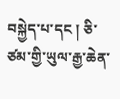བསྐྱེད་པ་དང ། ཅི་ཙམ་གྱི་ཡུལ་རྒྱ་ཆེན་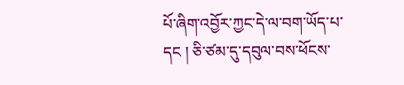པོ་ཞིག་འབྱོར་ཀྱང་དེ་ལ་བག་ཡོད་པ་དང ། ཅི་ཙམ་དུ་དབུལ་བས་ཕོངས་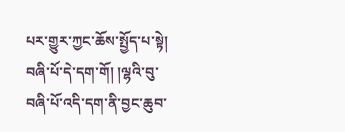པར་གྱུར་ཀྱང་ཆོས་སྤྱོད་པ་སྟེ། བཞི་པོ་དེ་དག་གོ། །ལྷའི་བུ་བཞི་པོ་འདི་དག་ནི་བྱང་ཆུབ་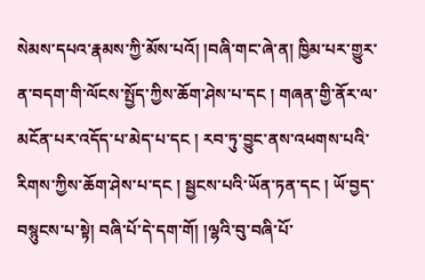སེམས་དཔའ་རྣམས་ཀྱི་མོས་པའོ། །བཞི་གང་ཞེ་ན། ཁྱིམ་པར་གྱུར་ན་བདག་གི་ལོངས་སྤྱོད་ཀྱིས་ཆོག་ཤེས་པ་དང ། གཞན་གྱི་ནོར་ལ་མངོན་པར་འདོད་པ་མེད་པ་དང ། རབ་ཏུ་བྱུང་ནས་འཕགས་པའི་རིགས་ཀྱིས་ཆོག་ཤེས་པ་དང ། སྦྱངས་པའི་ཡོན་ཏན་དང ། ཡོ་བྱད་བསྙུངས་པ་སྟེ། བཞི་པོ་དེ་དག་གོ། །ལྷའི་བུ་བཞི་པོ་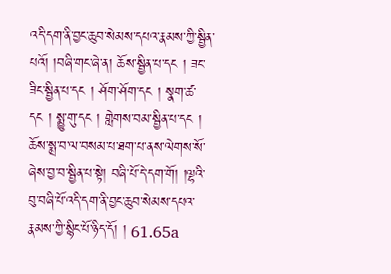འདི་དག་ནི་བྱང་ཆུབ་སེམས་དཔའ་རྣམས་ཀྱི་སྦྱིན་པའོ། །བཞི་གང་ཞེ་ན། ཆོས་སྦྱིན་པ་དང ། ཟང་ཟིང་སྦྱིན་པ་དང ། ཤོག་ཤོག་དང ། སྣག་ཚ་དང ། སྨྱུ་གུ་དང ། གླེགས་བམ་སྦྱིན་པ་དང ། ཆོས་སྨྲ་བ་ལ་བསམ་པ་ཐག་པ་ནས་ལེགས་སོ་ཞེས་བྱ་བ་སྦྱིན་པ་སྟེ། བཞི་པོ་དེ་དག་གོ། །ལྷའི་བུ་བཞི་པོ་འདི་དག་ནི་བྱང་ཆུབ་སེམས་དཔའ་རྣམས་ཀྱི་སྙིང་པོ་ཉིད་དོ། ། 61.65a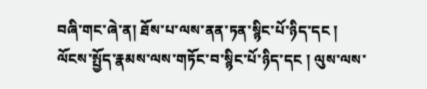བཞི་གང་ཞེ་ན། ཐོས་པ་ལས་ནན་ཏན་སྙིང་པོ་ཉིད་དང ། ལོངས་སྤྱོད་རྣམས་ལས་གཏོང་བ་སྙིང་པོ་ཉིད་དང ། ལུས་ལས་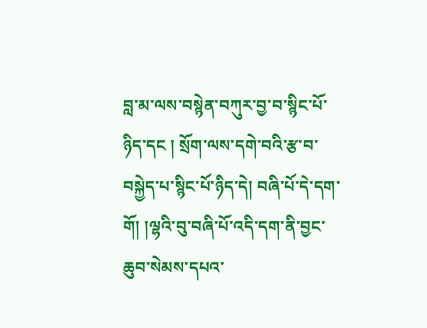བླ་མ་ལས་བསྙེན་བཀུར་བྱ་བ་སྙིང་པོ་ཉིད་དང ། སྲོག་ལས་དགེ་བའི་རྩ་བ་བསྐྱེད་པ་སྙིང་པོ་ཉིད་དེ། བཞི་པོ་དེ་དག་གོ། །ལྷའི་བུ་བཞི་པོ་འདི་དག་ནི་བྱང་ཆུབ་སེམས་དཔའ་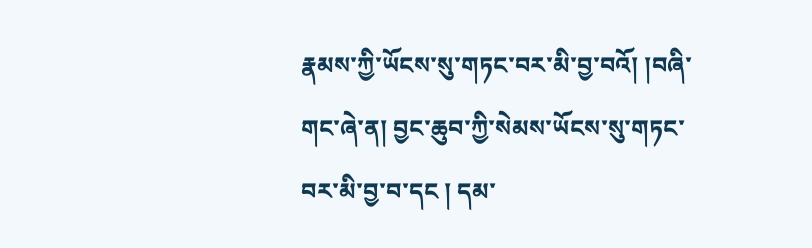རྣམས་ཀྱི་ཡོངས་སུ་གཏང་བར་མི་བྱ་བའོ། །བཞི་གང་ཞེ་ན། བྱང་ཆུབ་ཀྱི་སེམས་ཡོངས་སུ་གཏང་བར་མི་བྱ་བ་དང ། དམ་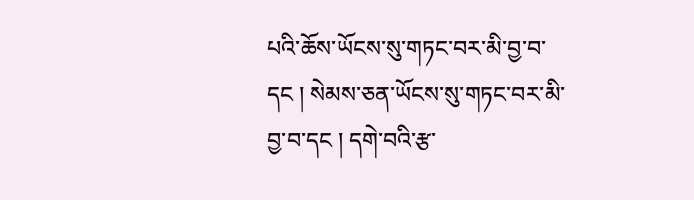པའི་ཆོས་ཡོངས་སུ་གཏང་བར་མི་བྱ་བ་དང ། སེམས་ཅན་ཡོངས་སུ་གཏང་བར་མི་བྱ་བ་དང ། དགེ་བའི་རྩ་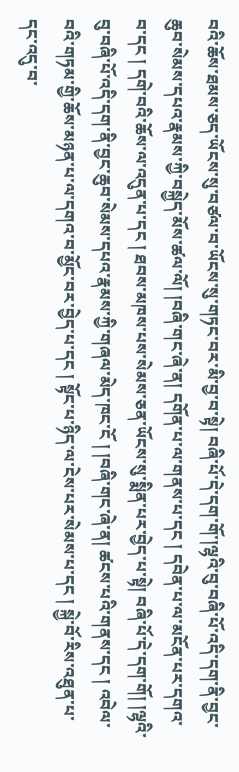བའི་ཆོས་ཐམས་ཅད་ཡོངས་སུ་བཙལ་བ་ཡོངས་སུ་གཏང་བར་མི་བྱ་བ་སྟེ། བཞི་པོ་དེ་དག་གོ་།ལྷའི་བུ་བཞི་པོ་འདི་དག་ནི་བྱང་ཆུབ་སེམས་དཔའ་རྣམས་ཀྱི་བསྐྱེད་མོས་ཚལ་ལོ། །བཞི་གང་ཞེ་ན། དགོན་པ་ལ་གནས་པ་དང ། དབེན་པ་ལ་མངོན་པར་དགའ་བ་དང ། དགེ་བའི་ཆོས་ལ་འདུན་པ་དང ། ཐབས་མཁས་པས་སེམས་ཅན་ཡོངས་སུ་སྨིན་པར་བྱེད་པ་སྟེ། བཞི་པོ་དེ་དག་གོ། །ལྷའི་བུ་བཞི་པོ་འདི་དག་ནི་བྱང་ཆུབ་སེམས་དཔའ་རྣམས་ཀྱི་གཞལ་མེད་ཁང་ངོ ། །བཞི་གང་ཞེ་ན། ཚངས་པའི་གནས་དང ། འབེལ་བའི་གཏམ་གྱི་ཆོས་མཉན་པ་ལ་དགའ་བ་མྱོང་བར་བྱེད་པ་དང ། སྟོང་པ་ཉིད་ལ་ངེས་པར་སེམས་པ་དང ། སྐྱེ་བོ་རིས་འཐུན་པ་དང་འདུ་བ་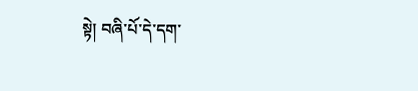སྟེ། བཞི་པོ་དེ་དག་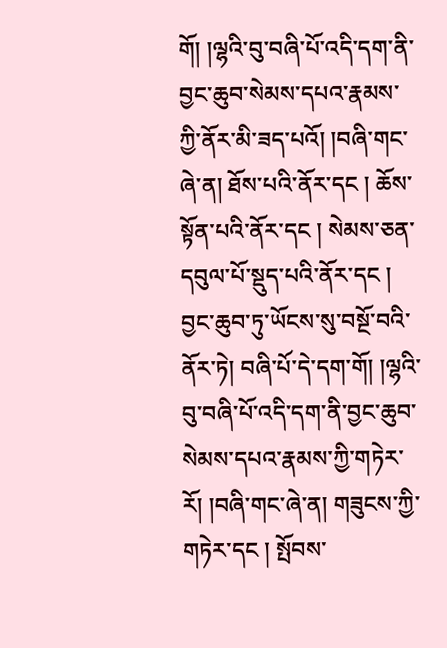གོ། །ལྷའི་བུ་བཞི་པོ་འདི་དག་ནི་བྱང་ཆུབ་སེམས་དཔའ་རྣམས་ཀྱི་ནོར་མི་ཟད་པའོ། །བཞི་གང་ཞེ་ན། ཐོས་པའི་ནོར་དང ། ཆོས་སྟོན་པའི་ནོར་དང ། སེམས་ཅན་དབུལ་པོ་སྡུད་པའི་ནོར་དང ། བྱང་ཆུབ་ཏུ་ཡོངས་སུ་བསྔོ་བའི་ནོར་ཏེ། བཞི་པོ་དེ་དག་གོ། །ལྷའི་བུ་བཞི་པོ་འདི་དག་ནི་བྱང་ཆུབ་སེམས་དཔའ་རྣམས་ཀྱི་གཏེར་རོ། །བཞི་གང་ཞེ་ན། གཟུངས་ཀྱི་གཏེར་དང ། སྤོབས་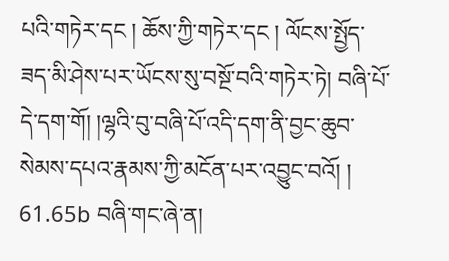པའི་གཏེར་དང ། ཆོས་ཀྱི་གཏེར་དང ། ལོངས་སྤྱོད་ཟད་མི་ཤེས་པར་ཡོངས་སུ་བསྔོ་བའི་གཏེར་ཏེ། བཞི་པོ་དེ་དག་གོ། །ལྷའི་བུ་བཞི་པོ་འདི་དག་ནི་བྱང་ཆུབ་སེམས་དཔའ་རྣམས་ཀྱི་མངོན་པར་འབྱུང་བའོ། ། 61.65b བཞི་གང་ཞེ་ན།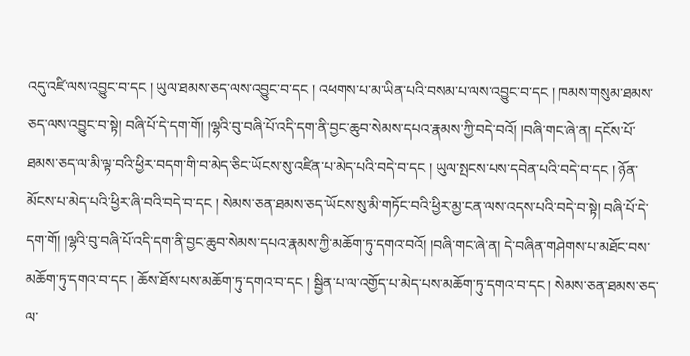འདུ་འཛི་ལས་འབྱུང་བ་དང ། ཡུལ་ཐམས་ཅད་ལས་འབྱུང་བ་དང ། འཕགས་པ་མ་ཡིན་པའི་བསམ་པ་ལས་འབྱུང་བ་དང ། ཁམས་གསུམ་ཐམས་ཅད་ལས་འབྱུང་བ་སྟེ། བཞི་པོ་དེ་དག་གོ། །ལྷའི་བུ་བཞི་པོ་འདི་དག་ནི་བྱང་ཆུབ་སེམས་དཔའ་རྣམས་ཀྱི་བདེ་བའོ། །བཞི་གང་ཞེ་ན། དངོས་པོ་ཐམས་ཅད་ལ་མི་ལྟ་བའི་ཕྱིར་བདག་གི་བ་མེད་ཅིང་ཡོངས་སུ་འཛིན་པ་མེད་པའི་བདེ་བ་དང ། ཡུལ་སྤངས་པས་དབེན་པའི་བདེ་བ་དང ། ཉོན་མོངས་པ་མེད་པའི་ཕྱིར་ཞི་བའི་བདེ་བ་དང ། སེམས་ཅན་ཐམས་ཅད་ཡོངས་སུ་མི་གཏོང་བའི་ཕྱིར་མྱ་ངན་ལས་འདས་པའི་བདེ་བ་སྟེ། བཞི་པོ་དེ་དག་གོ། །ལྷའི་བུ་བཞི་པོ་འདི་དག་ནི་བྱང་ཆུབ་སེམས་དཔའ་རྣམས་ཀྱི་མཆོག་ཏུ་དགའ་བའོ། །བཞི་གང་ཞེ་ན། དེ་བཞིན་གཤེགས་པ་མཐོང་བས་མཆོག་ཏུ་དགའ་བ་དང ། ཆོས་ཐོས་པས་མཆོག་ཏུ་དགའ་བ་དང ། སྦྱིན་པ་ལ་འགྱོད་པ་མེད་པས་མཆོག་ཏུ་དགའ་བ་དང ། སེམས་ཅན་ཐམས་ཅད་ལ་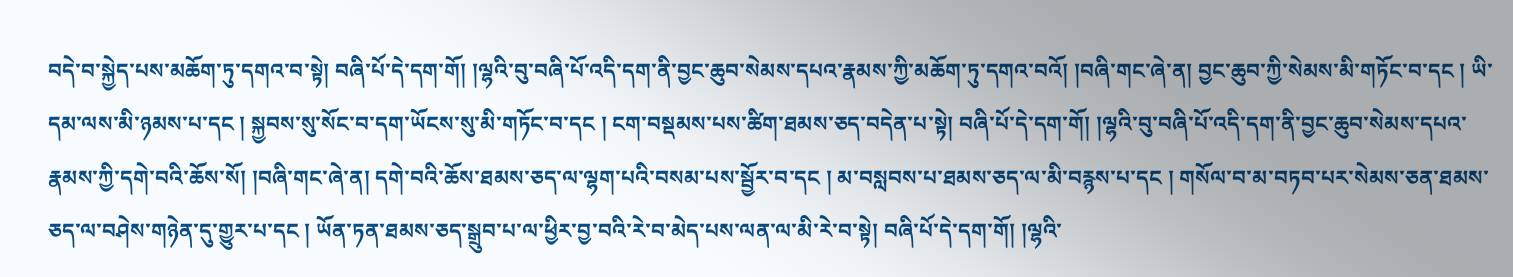བདེ་བ་སྐྱེད་པས་མཆོག་ཏུ་དགའ་བ་སྟེ། བཞི་པོ་དེ་དག་གོ། །ལྷའི་བུ་བཞི་པོ་འདི་དག་ནི་བྱང་ཆུབ་སེམས་དཔའ་རྣམས་ཀྱི་མཆོག་ཏུ་དགའ་བའོ། །བཞི་གང་ཞེ་ན། བྱང་ཆུབ་ཀྱི་སེམས་མི་གཏོང་བ་དང ། ཡི་དམ་ལས་མི་ཉམས་པ་དང ། སྐྱབས་སུ་སོང་བ་དག་ཡོངས་སུ་མི་གཏོང་བ་དང ། ངག་བསྡམས་པས་ཚིག་ཐམས་ཅད་བདེན་པ་སྟེ། བཞི་པོ་དེ་དག་གོ། །ལྷའི་བུ་བཞི་པོ་འདི་དག་ནི་བྱང་ཆུབ་སེམས་དཔའ་རྣམས་ཀྱི་དགེ་བའི་ཆོས་སོ། །བཞི་གང་ཞེ་ན། དགེ་བའི་ཆོས་ཐམས་ཅད་ལ་ལྷག་པའི་བསམ་པས་སྦྱོར་བ་དང ། མ་བསླབས་པ་ཐམས་ཅད་ལ་མི་བརྙས་པ་དང ། གསོལ་བ་མ་བཏབ་པར་སེམས་ཅན་ཐམས་ཅད་ལ་བཤེས་གཉེན་དུ་གྱུར་པ་དང ། ཡོན་ཏན་ཐམས་ཅད་སྒྲུབ་པ་ལ་ཕྱིར་བྱ་བའི་རེ་བ་མེད་པས་ལན་ལ་མི་རེ་བ་སྟེ། བཞི་པོ་དེ་དག་གོ། །ལྷའི་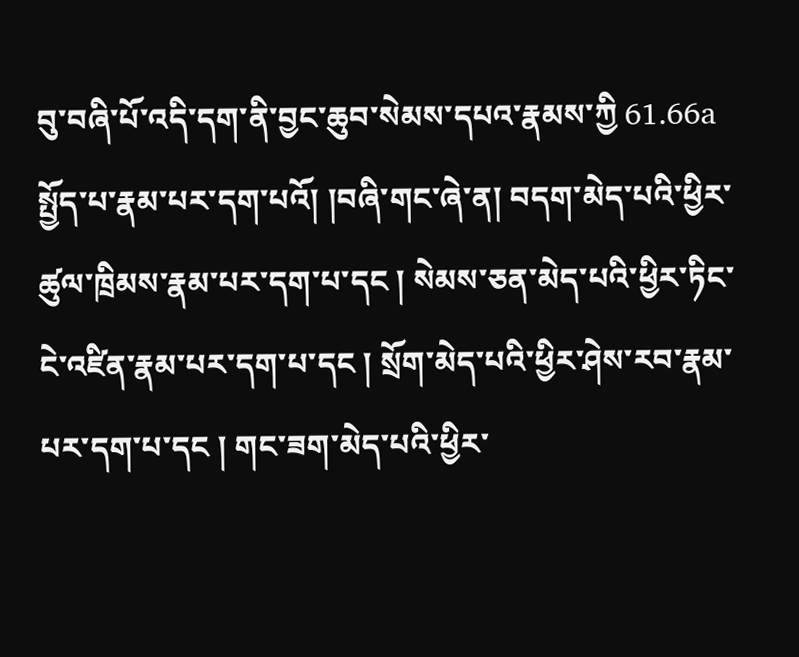བུ་བཞི་པོ་འདི་དག་ནི་བྱང་ཆུབ་སེམས་དཔའ་རྣམས་ཀྱི 61.66a སྤྱོད་པ་རྣམ་པར་དག་པའོ། །བཞི་གང་ཞེ་ན། བདག་མེད་པའི་ཕྱིར་ཚུལ་ཁྲིམས་རྣམ་པར་དག་པ་དང ། སེམས་ཅན་མེད་པའི་ཕྱིར་ཏིང་ངེ་འཛིན་རྣམ་པར་དག་པ་དང ། སྲོག་མེད་པའི་ཕྱིར་ཤེས་རབ་རྣམ་པར་དག་པ་དང ། གང་ཟག་མེད་པའི་ཕྱིར་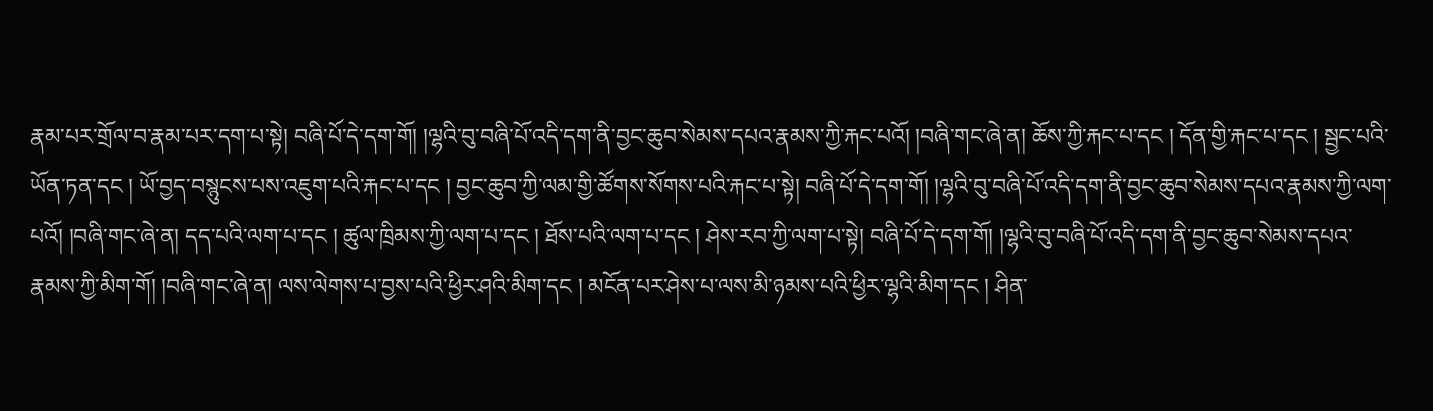རྣམ་པར་གྲོལ་བ་རྣམ་པར་དག་པ་སྟེ། བཞི་པོ་དེ་དག་གོ། །ལྷའི་བུ་བཞི་པོ་འདི་དག་ནི་བྱང་ཆུབ་སེམས་དཔའ་རྣམས་ཀྱི་རྐང་པའོ། །བཞི་གང་ཞེ་ན། ཆོས་ཀྱི་རྐང་པ་དང ། དོན་གྱི་རྐང་པ་དང ། སྦྱང་པའི་ཡོན་ཏན་དང ། ཡོ་བྱད་བསྙུངས་པས་འཇུག་པའི་རྐང་པ་དང ། བྱང་ཆུབ་ཀྱི་ལམ་གྱི་ཚོགས་སོགས་པའི་རྐང་པ་སྟེ། བཞི་པོ་དེ་དག་གོ། །ལྷའི་བུ་བཞི་པོ་འདི་དག་ནི་བྱང་ཆུབ་སེམས་དཔའ་རྣམས་ཀྱི་ལག་པའོ། །བཞི་གང་ཞེ་ན། དད་པའི་ལག་པ་དང ། ཚུལ་ཁྲིམས་ཀྱི་ལག་པ་དང ། ཐོས་པའི་ལག་པ་དང ། ཤེས་རབ་ཀྱི་ལག་པ་སྟེ། བཞི་པོ་དེ་དག་གོ། །ལྷའི་བུ་བཞི་པོ་འདི་དག་ནི་བྱང་ཆུབ་སེམས་དཔའ་རྣམས་ཀྱི་མིག་གོ། །བཞི་གང་ཞེ་ན། ལས་ལེགས་པ་བྱས་པའི་ཕྱིར་ཤའི་མིག་དང ། མངོན་པར་ཤེས་པ་ལས་མི་ཉམས་པའི་ཕྱིར་ལྷའི་མིག་དང ། ཤིན་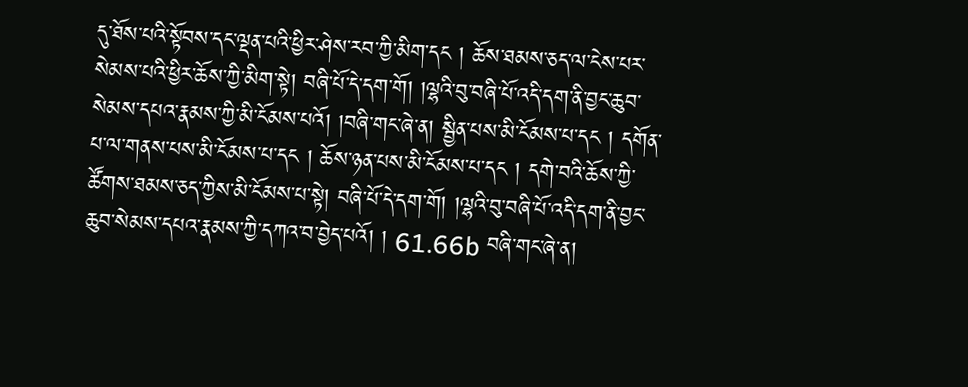དུ་ཐོས་པའི་སྟོབས་དང་ལྡན་པའི་ཕྱིར་ཤེས་རབ་ཀྱི་མིག་དང ། ཆོས་ཐམས་ཅད་ལ་ངེས་པར་སེམས་པའི་ཕྱིར་ཆོས་ཀྱི་མིག་སྟེ། བཞི་པོ་དེ་དག་གོ། །ལྷའི་བུ་བཞི་པོ་འདི་དག་ནི་བྱང་ཆུབ་སེམས་དཔའ་རྣམས་ཀྱི་མི་ངོམས་པའོ། །བཞི་གང་ཞེ་ན། སྦྱིན་པས་མི་ངོམས་པ་དང ། དགོན་པ་ལ་གནས་པས་མི་ངོམས་པ་དང ། ཆོས་ཉན་པས་མི་ངོམས་པ་དང ། དགེ་བའི་ཆོས་ཀྱི་ཚོགས་ཐམས་ཅད་ཀྱིས་མི་ངོམས་པ་སྟེ། བཞི་པོ་དེ་དག་གོ། །ལྷའི་བུ་བཞི་པོ་འདི་དག་ནི་བྱང་ཆུབ་སེམས་དཔའ་རྣམས་ཀྱི་དཀའ་བ་བྱེད་པའོ། ། 61.66b བཞི་གང་ཞེ་ན།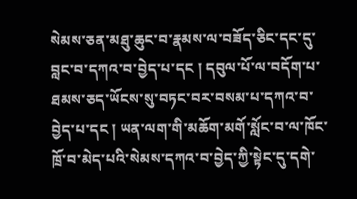སེམས་ཅན་མཐུ་ཆུང་བ་རྣམས་ལ་བཟོད་ཅིང་དང་དུ་བླང་བ་དཀའ་བ་བྱེད་པ་དང ། དབུལ་པོ་ལ་བདོག་པ་ཐམས་ཅད་ཡོངས་སུ་བཏང་བར་བསམ་པ་དཀའ་བ་བྱེད་པ་དང ། ཡན་ལག་གི་མཆོག་མགོ་སློང་བ་ལ་ཁོང་ཁྲོ་བ་མེད་པའི་སེམས་དཀའ་བ་བྱེད་ཀྱི་སྟེང་དུ་དགེ་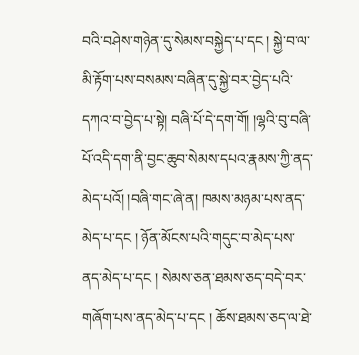བའི་བཤེས་གཉེན་དུ་སེམས་བསྐྱེད་པ་དང ། སྐྱེ་བ་ལ་མི་རྟོག་པས་བསམས་བཞིན་དུ་སྐྱེ་བར་བྱེད་པའི་དཀའ་བ་བྱེད་པ་སྟེ། བཞི་པོ་དེ་དག་གོ། །ལྷའི་བུ་བཞི་པོ་འདི་དག་ནི་བྱང་ཆུབ་སེམས་དཔའ་རྣམས་ཀྱི་ནད་མེད་པའོ། །བཞི་གང་ཞེ་ན། ཁམས་མཉམ་པས་ནད་མེད་པ་དང ། ཉོན་མོངས་པའི་གདུང་བ་མེད་པས་ནད་མེད་པ་དང ། སེམས་ཅན་ཐམས་ཅད་བདེ་བར་གཞོག་པས་ནད་མེད་པ་དང ། ཆོས་ཐམས་ཅད་ལ་ཐེ་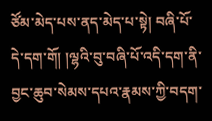ཙོམ་མེད་པས་ནད་མེད་པ་སྟེ། བཞི་པོ་དེ་དག་གོ། །ལྷའི་བུ་བཞི་པོ་འདི་དག་ནི་བྱང་ཆུབ་སེམས་དཔའ་རྣམས་ཀྱི་བདག་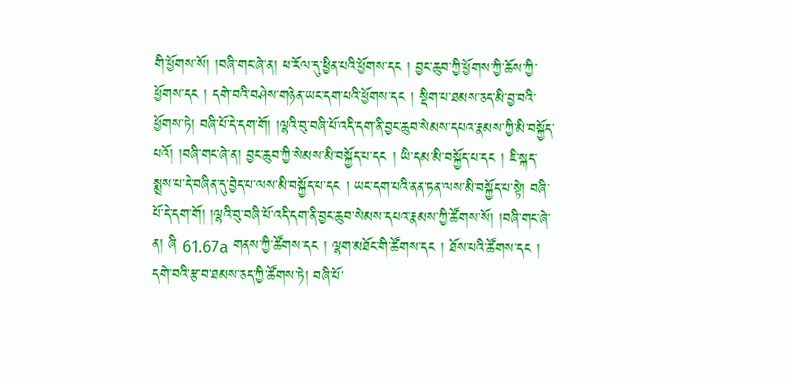གི་ཕྱོགས་སོ། །བཞི་གང་ཞེ་ན། ཕ་རོལ་དུ་ཕྱིན་པའི་ཕྱོགས་དང ། བྱང་ཆུབ་ཀྱི་ཕྱོགས་ཀྱི་ཆོས་ཀྱི་ཕྱོགས་དང ། དགེ་བའི་བཤེས་གཉེན་ཡང་དག་པའི་ཕྱོགས་དང ། སྡིག་པ་ཐམས་ཅད་མི་བྱ་བའི་ཕྱོགས་ཏེ། བཞི་པོ་དེ་དག་གོ། །ལྷའི་བུ་བཞི་པོ་འདི་དག་ནི་བྱང་ཆུབ་སེམས་དཔའ་རྣམས་ཀྱི་མི་བསྐྱོད་པའོ། །བཞི་གང་ཞེ་ན། བྱང་ཆུབ་ཀྱི་སེམས་མི་བསྐྱོད་པ་དང ། ཡི་དམ་མི་བསྐྱོད་པ་དང ། ཇི་སྐད་སྨྲས་པ་དེ་བཞིན་དུ་བྱེད་པ་ལས་མི་བསྐྱོད་པ་དང ། ཡང་དག་པའི་ནན་ཏན་ལས་མི་བསྐྱོད་པ་སྟེ། བཞི་པོ་དེ་དག་གོ། །ལྷའི་བུ་བཞི་པོ་འདི་དག་ནི་བྱང་ཆུབ་སེམས་དཔའ་རྣམས་ཀྱི་ཚོགས་སོ། །བཞི་གང་ཞེ་ན། ཞི 61.67a གནས་ཀྱི་ཚོགས་དང ། ལྷག་མཐོང་གི་ཚོགས་དང ། ཐོས་པའི་ཚོགས་དང ། དགེ་བའི་རྩ་བ་ཐམས་ཅད་ཀྱི་ཚོགས་ཏེ། བཞི་པོ་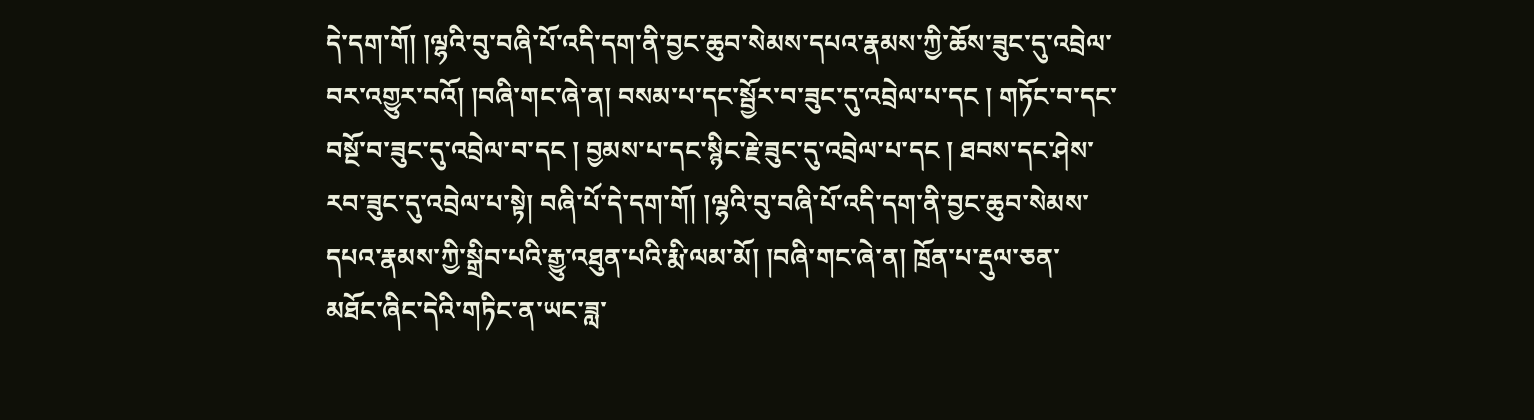དེ་དག་གོ། །ལྷའི་བུ་བཞི་པོ་འདི་དག་ནི་བྱང་ཆུབ་སེམས་དཔའ་རྣམས་ཀྱི་ཆོས་ཟུང་དུ་འབྲེལ་བར་འགྱུར་བའོ། །བཞི་གང་ཞེ་ན། བསམ་པ་དང་སྦྱོར་བ་ཟུང་དུ་འབྲེལ་པ་དང ། གཏོང་བ་དང་བསྔོ་བ་ཟུང་དུ་འབྲེལ་བ་དང ། བྱམས་པ་དང་སྙིང་རྗེ་ཟུང་དུ་འབྲེལ་པ་དང ། ཐབས་དང་ཤེས་རབ་ཟུང་དུ་འབྲེལ་པ་སྟེ། བཞི་པོ་དེ་དག་གོ། །ལྷའི་བུ་བཞི་པོ་འདི་དག་ནི་བྱང་ཆུབ་སེམས་དཔའ་རྣམས་ཀྱི་སྒྲིབ་པའི་རྒྱུ་འཐུན་པའི་རྨི་ལམ་མོ། །བཞི་གང་ཞེ་ན། ཁྲོན་པ་རྡུལ་ཅན་མཐོང་ཞིང་དེའི་གཏིང་ན་ཡང་ཟླ་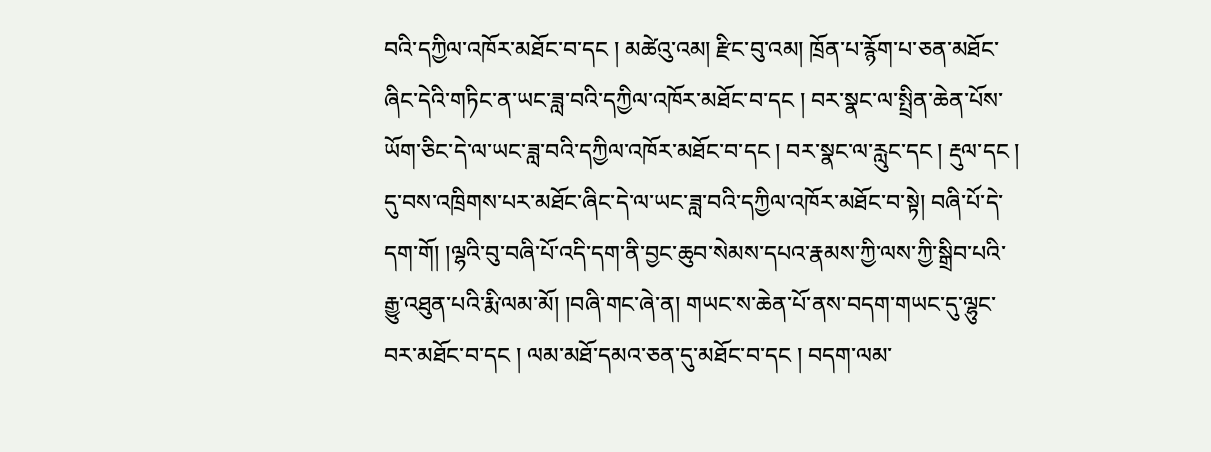བའི་དཀྱིལ་འཁོར་མཐོང་བ་དང ། མཚེའུ་འམ། རྫིང་བུ་འམ། ཁྲོན་པ་རྙོག་པ་ཅན་མཐོང་ཞིང་དེའི་གཏིང་ན་ཡང་ཟླ་བའི་དཀྱིལ་འཁོར་མཐོང་བ་དང ། བར་སྣང་ལ་སྤྲིན་ཆེན་པོས་ཡོག་ཅིང་དེ་ལ་ཡང་ཟླ་བའི་དཀྱིལ་འཁོར་མཐོང་བ་དང ། བར་སྣང་ལ་རླུང་དང ། རྡུལ་དང ། དུ་བས་འཁྲིགས་པར་མཐོང་ཞིང་དེ་ལ་ཡང་ཟླ་བའི་དཀྱིལ་འཁོར་མཐོང་བ་སྟེ། བཞི་པོ་དེ་དག་གོ། །ལྷའི་བུ་བཞི་པོ་འདི་དག་ནི་བྱང་ཆུབ་སེམས་དཔའ་རྣམས་ཀྱི་ལས་ཀྱི་སྒྲིབ་པའི་རྒྱུ་འཐུན་པའི་རྨི་ལམ་མོ། །བཞི་གང་ཞེ་ན། གཡང་ས་ཆེན་པོ་ནས་བདག་གཡང་དུ་ལྷུང་བར་མཐོང་བ་དང ། ལམ་མཐོ་དམའ་ཅན་དུ་མཐོང་བ་དང ། བདག་ལམ་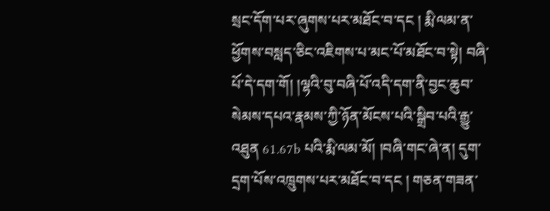སྲང་དོག་པར་ཞུགས་པར་མཐོང་བ་དང ། རྨི་ལམ་ན་ཕྱོགས་བསླད་ཅིང་འཇིགས་པ་མང་པོ་མཐོང་བ་སྟེ། བཞི་པོ་དེ་དག་གོ། །ལྷའི་བུ་བཞི་པོ་འདི་དག་ནི་བྱང་ཆུབ་སེམས་དཔའ་རྣམས་ཀྱི་ཉོན་མོངས་པའི་སྒྲིབ་པའི་རྒྱུ་འཐུན 61.67b པའི་རྨི་ལམ་མོ། །བཞི་གང་ཞེ་ན། དུག་དྲག་པོས་འཁྲུགས་པར་མཐོང་བ་དང ། གཅན་གཟན་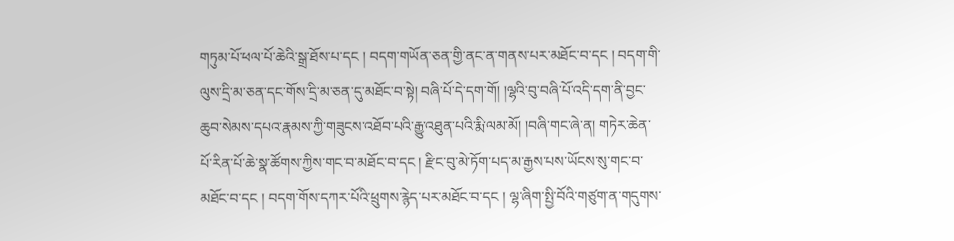གཏུམ་པོ་ཕལ་པོ་ཆེའི་སྒྲ་ཐོས་པ་དང ། བདག་གཡོན་ཅན་གྱི་ནང་ན་གནས་པར་མཐོང་བ་དང ། བདག་གི་ལུས་དྲི་མ་ཅན་དང་གོས་དྲི་མ་ཅན་དུ་མཐོང་བ་སྟེ། བཞི་པོ་དེ་དག་གོ། །ལྷའི་བུ་བཞི་པོ་འདི་དག་ནི་བྱང་ཆུབ་སེམས་དཔའ་རྣམས་ཀྱི་གཟུངས་འཐོབ་པའི་རྒྱུ་འཐུན་པའི་རྨི་ལམ་མོ། །བཞི་གང་ཞེ་ན། གཏེར་ཆེན་པོ་རིན་པོ་ཆེ་སྣ་ཚོགས་ཀྱིས་གང་བ་མཐོང་བ་དང ། རྫིང་བུ་མེ་ཏོག་པད་མ་རྒྱས་པས་ཡོངས་སུ་གང་བ་མཐོང་བ་དང ། བདག་གོས་དཀར་པོའི་ཕྲུགས་རྙེད་པར་མཐོང་བ་དང ། ལྷ་ཞིག་སྤྱི་བོའི་གཙུག་ན་གདུགས་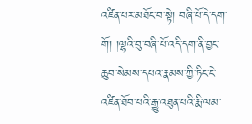འཛིན་པར་མཐོང་བ་སྟེ། བཞི་པོ་དེ་དག་གོ། །ལྷའི་བུ་བཞི་པོ་འདི་དག་ནི་བྱང་ཆུབ་སེམས་དཔའ་རྣམས་ཀྱི་ཏིང་ངེ་འཛིན་ཐོབ་པའི་རྒྱུ་འཐུན་པའི་རྨི་ལམ་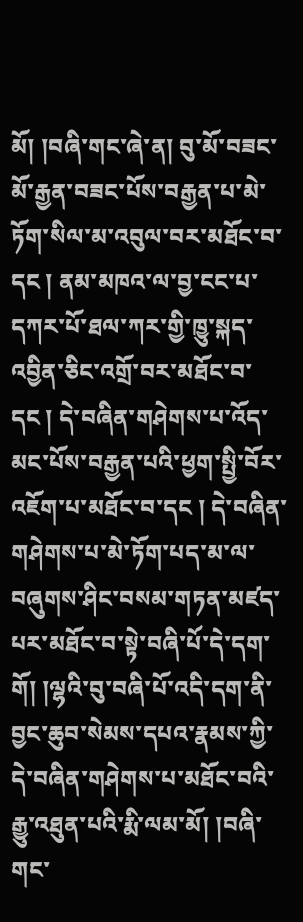མོ། །བཞི་གང་ཞེ་ན། བུ་མོ་བཟང་མོ་རྒྱན་བཟང་པོས་བརྒྱན་པ་མེ་ཏོག་སིལ་མ་འབུལ་བར་མཐོང་བ་དང ། ནམ་མཁའ་ལ་བྱ་ངང་པ་དཀར་པོ་ཐལ་ཀར་གྱི་ཁྱུ་སྐད་འབྱིན་ཅིང་འགྲོ་བར་མཐོང་བ་དང ། དེ་བཞིན་གཤེགས་པ་འོད་མང་པོས་བརྒྱན་པའི་ཕྱག་སྤྱི་བོར་འཇོག་པ་མཐོང་བ་དང ། དེ་བཞིན་གཤེགས་པ་མེ་ཏོག་པད་མ་ལ་བཞུགས་ཤིང་བསམ་གཏན་མཛད་པར་མཐོང་བ་སྟེ་བཞི་པོ་དེ་དག་གོ། །ལྷའི་བུ་བཞི་པོ་འདི་དག་ནི་བྱང་ཆུབ་སེམས་དཔའ་རྣམས་ཀྱི་དེ་བཞིན་གཤེགས་པ་མཐོང་བའི་རྒྱུ་འཐུན་པའི་རྨི་ལམ་མོ། །བཞི་གང་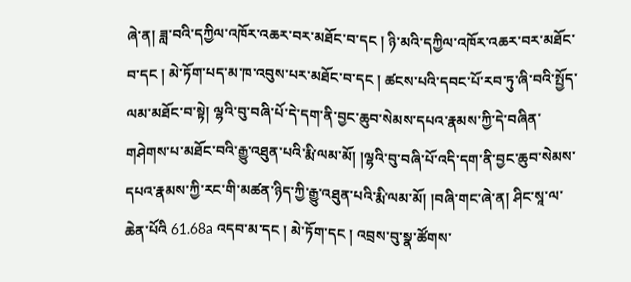ཞེ་ན། ཟླ་བའི་དཀྱིལ་འཁོར་འཆར་བར་མཐོང་བ་དང ། ཉི་མའི་དཀྱིལ་འཁོར་འཆར་བར་མཐོང་བ་དང ། མེ་ཏོག་པད་མ་ཁ་འབུས་པར་མཐོང་བ་དང ། ཚངས་པའི་དབང་པོ་རབ་ཏུ་ཞི་བའི་སྤྱོད་ལམ་མཐོང་བ་སྟེ། ལྷའི་བུ་བཞི་པོ་དེ་དག་ནི་བྱང་ཆུབ་སེམས་དཔའ་རྣམས་ཀྱི་དེ་བཞིན་གཤེགས་པ་མཐོང་བའི་རྒྱུ་འཐུན་པའི་རྨི་ལམ་མོ། །ལྷའི་བུ་བཞི་པོ་འདི་དག་ནི་བྱང་ཆུབ་སེམས་དཔའ་རྣམས་ཀྱི་རང་གི་མཚན་ཉིད་ཀྱི་རྒྱུ་འཐུན་པའི་རྨི་ལམ་མོ། །བཞི་གང་ཞེ་ན། ཤིང་སཱ་ལ་ཆེན་པོའི 61.68a འདབ་མ་དང ། མེ་ཏོག་དང ། འབྲས་བུ་སྣ་ཚོགས་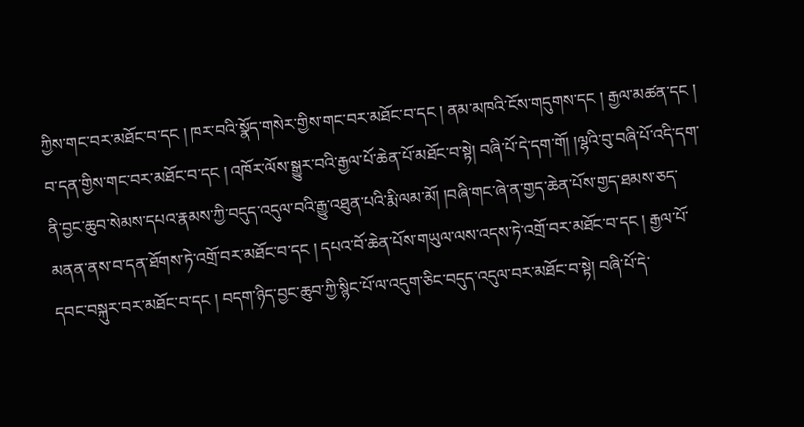ཀྱིས་གང་བར་མཐོང་བ་དང ། ཁར་བའི་སྣོད་གསེར་གྱིས་གང་བར་མཐོང་བ་དང ། ནམ་མཁའི་ངོས་གདུགས་དང ། རྒྱལ་མཚན་དང ། བ་དན་གྱིས་གང་བར་མཐོང་བ་དང ། འཁོར་ལོས་སྒྱུར་བའི་རྒྱལ་པོ་ཆེན་པོ་མཐོང་བ་སྟེ། བཞི་པོ་དེ་དག་གོ། །ལྷའི་བུ་བཞི་པོ་འདི་དག་ནི་བྱང་ཆུབ་སེམས་དཔའ་རྣམས་ཀྱི་བདུད་འདུལ་བའི་རྒྱུ་འཐུན་པའི་རྨི་ལམ་མོ། །བཞི་གང་ཞེ་ན་གྱད་ཆེན་པོས་གྱད་ཐམས་ཅད་མནན་ནས་བ་དན་ཐོགས་ཏེ་འགྲོ་བར་མཐོང་བ་དང ། དཔའ་བོ་ཆེན་པོས་གཡུལ་ལས་འདས་ཏེ་འགྲོ་བར་མཐོང་བ་དང ། རྒྱལ་པོ་དབང་བསྐུར་བར་མཐོང་བ་དང ། བདག་ཉིད་བྱང་ཆུབ་ཀྱི་སྙིང་པོ་ལ་འདུག་ཅིང་བདུད་འདུལ་བར་མཐོང་བ་སྟེ། བཞི་པོ་དེ་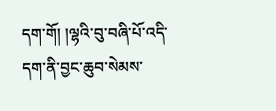དག་གོ། །ལྷའི་བུ་བཞི་པོ་འདི་དག་ནི་བྱང་ཆུབ་སེམས་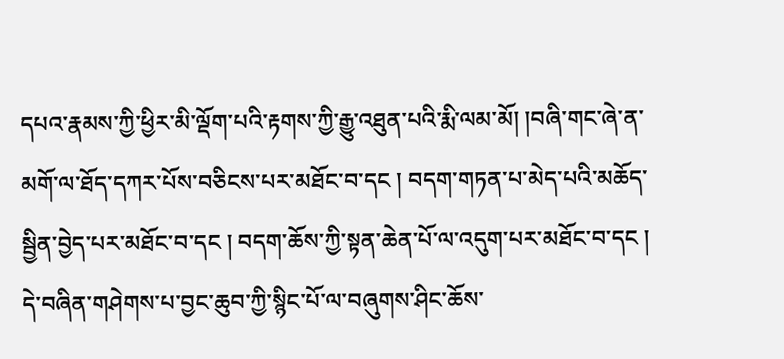དཔའ་རྣམས་ཀྱི་ཕྱིར་མི་ལྡོག་པའི་རྟགས་ཀྱི་རྒྱུ་འཐུན་པའི་རྨི་ལམ་མོ། །བཞི་གང་ཞེ་ན་མགོ་ལ་ཐོད་དཀར་པོས་བཅིངས་པར་མཐོང་བ་དང ། བདག་གཏན་པ་མེད་པའི་མཆོད་སྦྱིན་བྱེད་པར་མཐོང་བ་དང ། བདག་ཆོས་ཀྱི་སྟན་ཆེན་པོ་ལ་འདུག་པར་མཐོང་བ་དང ། དེ་བཞིན་གཤེགས་པ་བྱང་ཆུབ་ཀྱི་སྙིང་པོ་ལ་བཞུགས་ཤིང་ཆོས་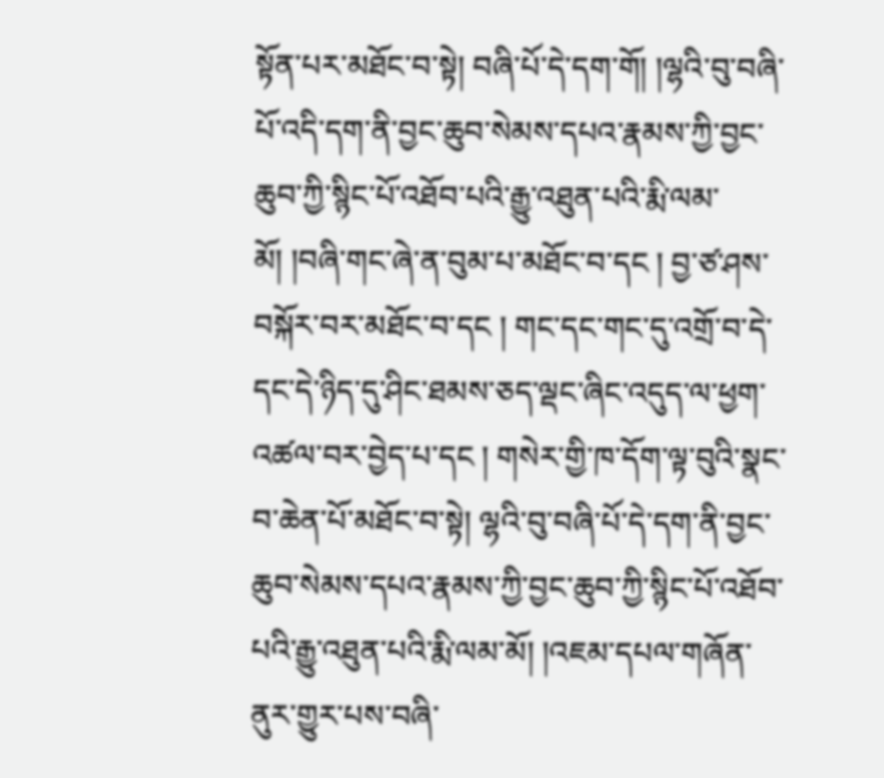སྟོན་པར་མཐོང་བ་སྟེ། བཞི་པོ་དེ་དག་གོ། །ལྷའི་བུ་བཞི་པོ་འདི་དག་ནི་བྱང་ཆུབ་སེམས་དཔའ་རྣམས་ཀྱི་བྱང་ཆུབ་ཀྱི་སྙིང་པོ་འཐོབ་པའི་རྒྱུ་འཐུན་པའི་རྨི་ལམ་མོ། །བཞི་གང་ཞེ་ན་བུམ་པ་མཐོང་བ་དང ། བྱ་ཙ་ཤས་བསྐོར་བར་མཐོང་བ་དང ། གང་དང་གང་དུ་འགྲོ་བ་དེ་དང་དེ་ཉིད་དུ་ཤིང་ཐམས་ཅད་ལྡང་ཞིང་འདུད་ལ་ཕྱག་འཚལ་བར་བྱེད་པ་དང ། གསེར་གྱི་ཁ་དོག་ལྟ་བུའི་སྣང་བ་ཆེན་པོ་མཐོང་བ་སྟེ། ལྷའི་བུ་བཞི་པོ་དེ་དག་ནི་བྱང་ཆུབ་སེམས་དཔའ་རྣམས་ཀྱི་བྱང་ཆུབ་ཀྱི་སྙིང་པོ་འཐོབ་པའི་རྒྱུ་འཐུན་པའི་རྨི་ལམ་མོ། །འཇམ་དཔལ་གཞོན་ནུར་གྱུར་པས་བཞི་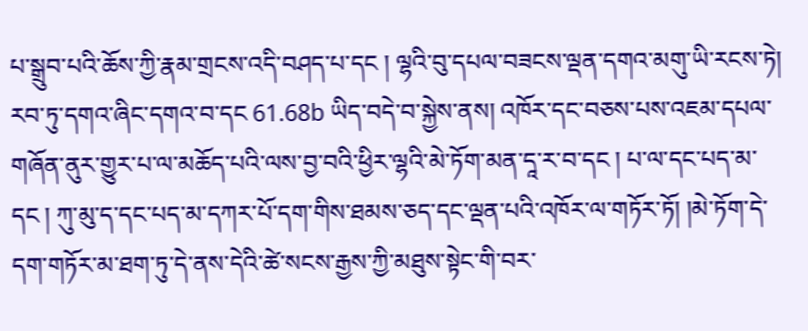པ་སྒྲུབ་པའི་ཆོས་ཀྱི་རྣམ་གྲངས་འདི་བཤད་པ་དང ། ལྷའི་བུ་དཔལ་བཟངས་ལྡན་དགའ་མགུ་ཡི་རངས་ཏེ། རབ་ཏུ་དགའ་ཞིང་དགའ་བ་དང 61.68b ཡིད་བདེ་བ་སྐྱེས་ནས། འཁོར་དང་བཅས་པས་འཇམ་དཔལ་གཞོན་ནུར་གྱུར་པ་ལ་མཆོད་པའི་ལས་བྱ་བའི་ཕྱིར་ལྷའི་མེ་ཏོག་མན་དཱ་ར་བ་དང ། པ་ལ་དང་པད་མ་དང ། ཀུ་མུ་ད་དང་པད་མ་དཀར་པོ་དག་གིས་ཐམས་ཅད་དང་ལྡན་པའི་འཁོར་ལ་གཏོར་ཏོ། །མེ་ཏོག་དེ་དག་གཏོར་མ་ཐག་ཏུ་དེ་ནས་དེའི་ཚེ་སངས་རྒྱས་ཀྱི་མཐུས་སྟེང་གི་བར་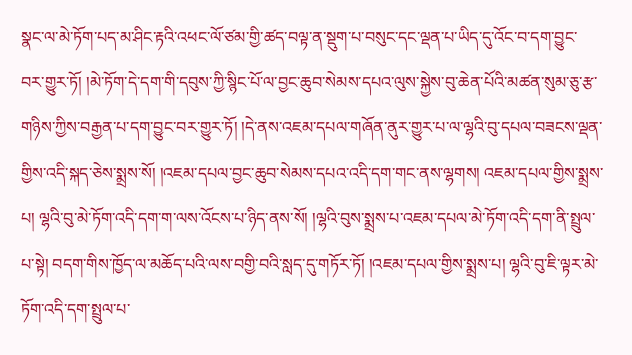སྣང་ལ་མེ་ཏོག་པད་མ་ཤིང་རྟའི་འཕང་ལོ་ཙམ་གྱི་ཚད་བལྟ་ན་སྡུག་པ་བསུང་དང་ལྡན་པ་ཡིད་དུ་འོང་བ་དག་བྱུང་བར་གྱུར་ཏོ། །མེ་ཏོག་དེ་དག་གི་དབུས་ཀྱི་སྙིང་པོ་ལ་བྱང་ཆུབ་སེམས་དཔའ་ལུས་སྐྱེས་བུ་ཆེན་པོའི་མཚན་སུམ་ཅུ་རྩ་གཉིས་ཀྱིས་བརྒྱན་པ་དག་བྱུང་བར་གྱུར་ཏོ། །དེ་ནས་འཇམ་དཔལ་གཞོན་ནུར་གྱུར་པ་ལ་ལྷའི་བུ་དཔལ་བཟངས་ལྡན་གྱིས་འདི་སྐད་ཅེས་སྨྲས་སོ། །འཇམ་དཔལ་བྱང་ཆུབ་སེམས་དཔའ་འདི་དག་གང་ནས་ལྷགས། འཇམ་དཔལ་གྱིས་སྨྲས་པ། ལྷའི་བུ་མེ་ཏོག་འདི་དག་ག་ལས་འོངས་པ་ཉིད་ནས་སོ། །ལྷའི་བུས་སྨྲས་པ་འཇམ་དཔལ་མེ་ཏོག་འདི་དག་ནི་སྤྲུལ་པ་སྟེ། བདག་གིས་ཁྱོད་ལ་མཆོད་པའི་ལས་བགྱི་བའི་སླད་དུ་གཏོར་ཏོ། །འཇམ་དཔལ་གྱིས་སྨྲས་པ། ལྷའི་བུ་ཇི་ལྟར་མེ་ཏོག་འདི་དག་སྤྲུལ་པ་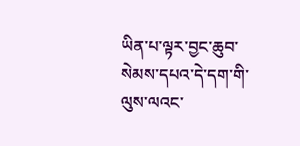ཡིན་པ་ལྟར་བྱང་ཆུབ་སེམས་དཔའ་དེ་དག་གི་ལུས་ལའང་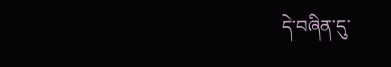དེ་བཞིན་དུ་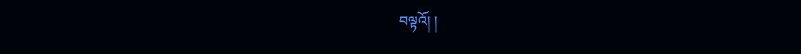བལྟའོ། །